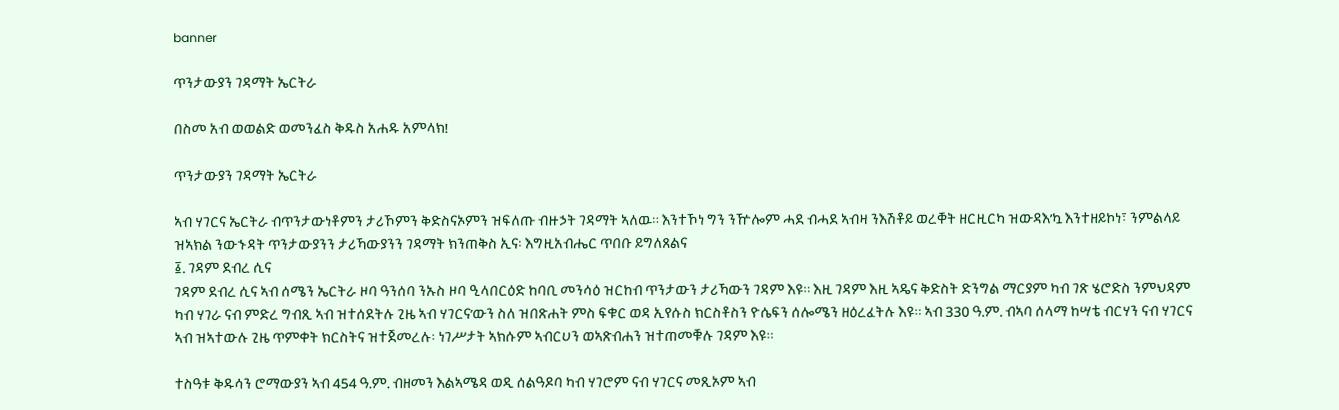banner

ጥንታውያን ገዳማት ኤርትራ

በስመ አብ ወወልድ ወመንፈስ ቅዱስ አሐዱ አምላክ!

ጥንታውያን ገዳማት ኤርትራ

ኣብ ሃገርና ኤርትራ ብጥንታውነቶምን ታሪኾምን ቅድስናኦምን ዝፍለጡ ብዙኃት ገዳማት ኣለዉ። እንተኾነ ግን ንዅሎም ሓደ ብሓደ ኣብዛ ንእሽቶይ ወረቐት ዘርዚርካ ዝውዳእ’ኳ እንተዘይኮነ፣ ንምልላይ ዝኣክል ንውኁዳት ጥንታውያንን ታሪኻውያንን ገዳማት ክንጠቅስ ኢና፡ እግዚአብሔር ጥበቡ ይግለጸልና
፩. ገዳም ደብረ ሲና
ገዳም ደብረ ሲና ኣብ ሰሜን ኤርትራ ዞባ ዓንሰባ ንኡስ ዞባ ዒላበርዕድ ከባቢ መንሳዕ ዝርከብ ጥንታውን ታሪኻውን ገዳም እዩ። እዚ ገዳም እዚ ኣዴና ቅድስት ድንግል ማርያም ካብ ገጽ ሄሮድስ ንምህዳም ካብ ሃገራ ናብ ምድረ ግብጺ ኣብ ዝተሰደትሉ ጊዜ ኣብ ሃገርና’ውን ስለ ዝበጽሐት ምስ ፍቁር ወዳ ኢየሱስ ክርስቶስን ዮሴፍን ሰሎሜን ዘዕረፈትሉ እዩ። ኣብ 330 ዓ.ም. ብኣባ ሰላማ ከሣቴ ብርሃን ናብ ሃገርና ኣብ ዝኣተውሉ ጊዜ ጥምቀት ክርስትና ዝተጀመረሉ፡ ነገሥታት ኣክሱም ኣብርሀን ወኣጽብሐን ዝተጠመቑሉ ገዳም እዩ።

ተስዓቱ ቅዱሳን ሮማውያን ኣብ 454 ዓ.ም. ብዘመን እልኣሜዳ ወዲ ሰልዓዶባ ካብ ሃገሮም ናብ ሃገርና መጺኦም ኣብ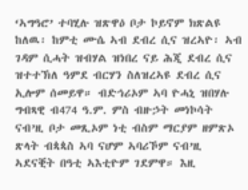‘ኣግዓሮ’ ተባሂሉ ዝጽዋዕ ቦታ ኮይኖም ክጽልዩ ከለዉ፡ ከምቲ ሙሴ ኣብ ደብረ ሲና ዝረኣዮ፡ ኣብ ገዳም ሲሓት ዝብሃል ዝነበረ ናይ ሕጂ ደብረ ሲና ዝተተኽለ ዓምደ ብርሃን ስለዝረኣዩ ደብረ ሲና ኢሎም ሰመይዋ። ብድኅሪኦም ኣባ ዮሓኒ ዝበሃሉ ግብጻዊ ብ474 ዓ.ም. ምስ ብዙኃት መነኮሳት ናብ’ዚ ቦታ መጺኦም ነቲ ብስም ማርያም ዘምጽኦ ጽላት ብጳጳስ ኣባ ናሆም ኣባሪኾም ናብ’ዚ ኣደናቒት በዓቲ ኣእቲዮም ገደምዋ። እዚ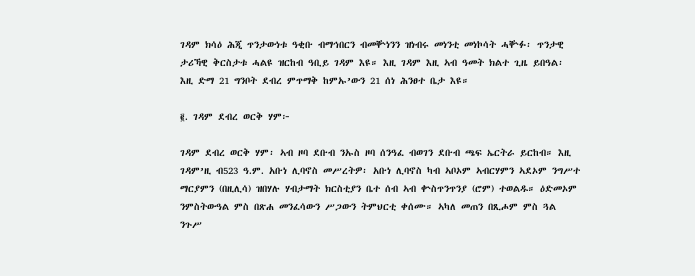ገዳም ክሳዕ ሕጂ ጥንታውነቱ ዓቂቡ ብማኅበርን ብመቝነንን ዝነብሩ መነንቲ መነኮሳት ሓቝፉ፡ ጥንታዊ ታሪኻዊ ቅርስታቱ ሓልዩ ዝርከብ ዓቢይ ገዳም እዩ። እዚ ገዳም እዚ ኣብ ዓመት ክልተ ጊዜ ይበዓል፡ እዚ ድማ 21 ግንቦት ደብረ ምጥማቅ ከምኡ’ውን 21 ሰነ ሕንፀተ ቤታ እዩ።

፪. ገዳም ደብረ ወርቅ ሃም፦

ገዳም ደብረ ወርቅ ሃም፡ ኣብ ዞባ ደቡብ ንኡስ ዞባ ሰንዓፈ ብወገን ደቡብ ጫፍ ኤርትራ ይርከብ። እዚ ገዳም’ዚ ብ523 ዓ.ም. አቡነ ሊባኖስ መሥረትዎ፡ አቡነ ሊባኖስ ካብ ኣቦኦም ኣብርሃምን ኣደኦም ንግሥተ ማርያምን (በዚሊሳ) ዝበሃሉ ሃብታማት ክርስቲያን ቤተ ሰብ ኣብ ቍስጥንጥንያ (ሮም) ተወልዱ። ዕድመኦም ንምስትውዓል ምስ በጽሐ መንፈሳውን ሥጋውን ትምህርቲ ቀሰሙ። ኣካለ መጠን በጺሖም ምስ ጓል ንጉሥ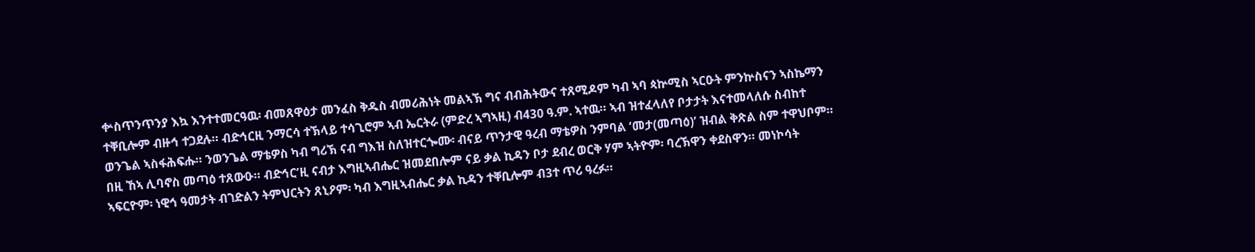ቍስጥንጥንያ እኳ እንተተመርዓዉ፡ ብመጸዋዕታ መንፈስ ቅዱስ ብመሪሕነት መልኣኽ ግና ብብሕትውና ተጸሚዶም ካብ ኣባ ጳኵሚስ ኣርዑት ምንኵስናን ኣስኬማን ተቐቢሎም ብዙኅ ተጋደሉ። ብድኅርዚ ንማርሳ ተኽላይ ተሳጊሮም ኣብ ኤርትራ (ምድረ ኣግኣዚ) ብ430 ዓ.ም. ኣተዉ። ኣብ ዝተፈላለየ ቦታታት እናተመላለሱ ስብከተ ወንጌል ኣስፋሕፍሑ። ንወንጌል ማቴዎስ ካብ ግሪኽ ናብ ግእዝ ስለዝተርጐሙ፡ ብናይ ጥንታዊ ዓረብ ማቴዎስ ንምባል ‘መታ(መጣዕ)’ ዝብል ቅጽል ስም ተዋህቦም። በዚ ኸኣ ሊባኖስ መጣዕ ተጸውዑ። ብድኅር’ዚ ናብታ እግዚኣብሔር ዝመደበሎም ናይ ቃል ኪዳን ቦታ ደብረ ወርቅ ሃም ኣትዮም፡ ባረኽዋን ቀደስዋን። መነኮሳት ኣፍርዮም፡ ነዊኅ ዓመታት ብገድልን ትምህርትን ጸኒዖም፡ ካብ እግዚኣብሔር ቃል ኪዳን ተቐቢሎም ብ3ተ ጥሪ ዓረፉ።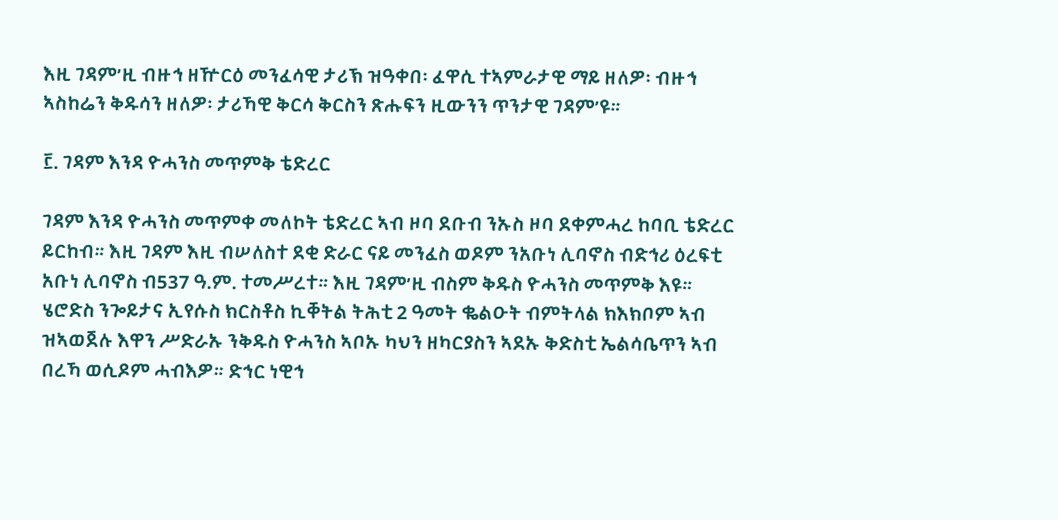እዚ ገዳም’ዚ ብዙኅ ዘዅርዕ መንፈሳዊ ታሪኽ ዝዓቀበ፡ ፈዋሲ ተኣምራታዊ ማይ ዘለዎ፡ ብዙኅ ኣስከሬን ቅዱሳን ዘለዎ፡ ታሪኻዊ ቅርሳ ቅርስን ጽሑፍን ዚውንን ጥንታዊ ገዳም’ዩ።

፫. ገዳም እንዳ ዮሓንስ መጥምቅ ቴድረር

ገዳም እንዳ ዮሓንስ መጥምቀ መለኮት ቴድረር ኣብ ዞባ ደቡብ ንኡስ ዞባ ደቀምሓረ ከባቢ ቴድረር ይርከብ። እዚ ገዳም እዚ ብሠለስተ ደቂ ድራር ናይ መንፈስ ወዶም ንአቡነ ሊባኖስ ብድኅሪ ዕረፍቲ አቡነ ሊባኖስ ብ537 ዓ.ም. ተመሥረተ። እዚ ገዳም’ዚ ብስም ቅዱስ ዮሓንስ መጥምቅ እዩ። ሄሮድስ ንጐይታና ኢየሱስ ክርስቶስ ኪቐትል ትሕቲ 2 ዓመት ቈልዑት ብምትላል ክእክቦም ኣብ ዝኣወጀሉ እዋን ሥድራኡ ንቅዱስ ዮሓንስ ኣቦኡ ካህን ዘካርያስን ኣደኡ ቅድስቲ ኤልሳቤጥን ኣብ በረኻ ወሲዶም ሓብእዎ። ድኅር ነዊኅ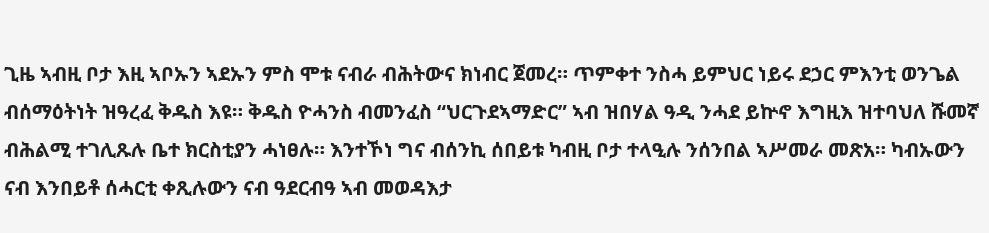ጊዜ ኣብዚ ቦታ እዚ ኣቦኡን ኣደኡን ምስ ሞቱ ናብራ ብሕትውና ክነብር ጀመረ። ጥምቀተ ንስሓ ይምህር ነይሩ ደኃር ምእንቲ ወንጌል ብሰማዕትነት ዝዓረፈ ቅዱስ እዩ። ቅዱስ ዮሓንስ ብመንፈስ “ህርጉደኣማድር” ኣብ ዝበሃል ዓዲ ንሓደ ይኵኖ እግዚእ ዝተባህለ ሹመኛ ብሕልሚ ተገሊጹሉ ቤተ ክርስቲያን ሓነፀሉ። እንተኾነ ግና ብሰንኪ ሰበይቱ ካብዚ ቦታ ተላዒሉ ንሰንበል ኣሥመራ መጽአ። ካብኡውን ናብ እንበይቶ ሰሓርቲ ቀጺሉውን ናብ ዓደርብዓ ኣብ መወዳእታ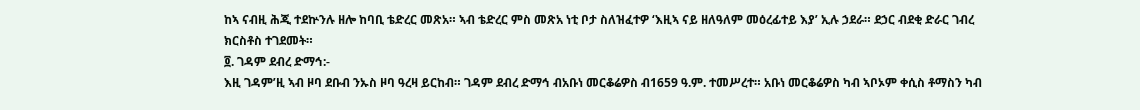ከኣ ናብዚ ሕጂ ተደኵንሉ ዘሎ ከባቢ ቴድረር መጽአ። ኣብ ቴድረር ምስ መጽአ ነቲ ቦታ ስለዝፈተዎ ‘እዚኣ ናይ ዘለዓለም መዕረፊተይ እያ’ ኢሉ ኃደራ። ደኃር ብደቂ ድራር ገብረ ክርስቶስ ተገደመት።
፬. ገዳም ደብረ ድማኅ:-
እዚ ገዳም’ዚ ኣብ ዞባ ደቡብ ንኡስ ዞባ ዓረዛ ይርከብ። ገዳም ደብረ ድማኅ ብአቡነ መርቆሬዎስ ብ1659 ዓ.ም. ተመሥረተ። አቡነ መርቆሬዎስ ካብ ኣቦኦም ቀሲስ ቶማስን ካብ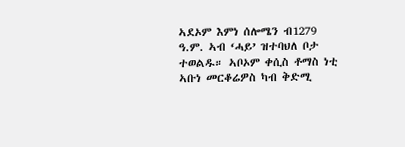ኣደኦም እምነ ሰሎሜን ብ1279 ዓ.ም. ኣብ ‘ሓይ’ ዝተባህለ ቦታ ተወልዱ። ኣቦኦም ቀሲስ ቶማስ ነቲ ኣቡነ መርቆሬዎስ ካብ ቅድሚ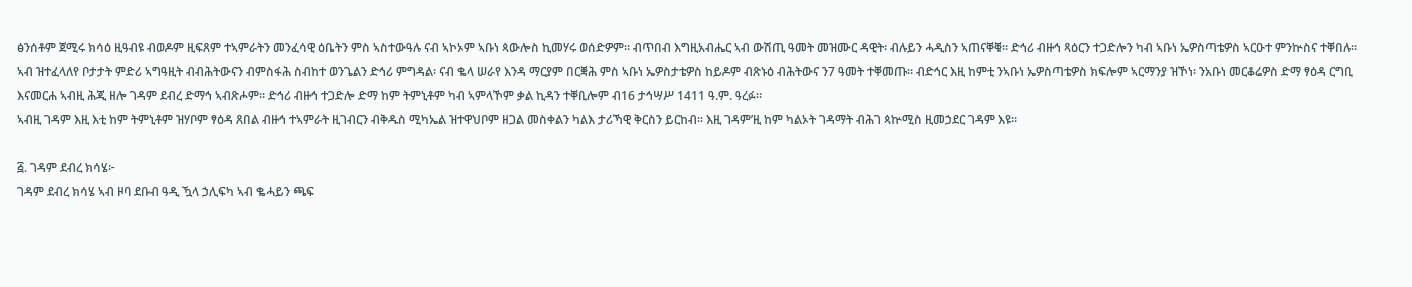ፅንሰቶም ጀሚሩ ክሳዕ ዚዓብዩ ብወዶም ዚፍጸም ተኣምራትን መንፈሳዊ ዕቤትን ምስ ኣስተውዓሉ ናብ ኣኮኦም ኣቡነ ጳውሎስ ኪመሃሩ ወሰድዎም። ብጥበብ እግዚአብሔር ኣብ ውሽጢ ዓመት መዝሙር ዳዊት፡ ብሉይን ሓዲስን ኣጠናቐቑ። ድኅሪ ብዙኅ ጻዕርን ተጋድሎን ካብ ኣቡነ ኤዎስጣቴዎስ ኣርዑተ ምንኵስና ተቐበሉ። ኣብ ዝተፈላለየ ቦታታት ምድሪ ኣግዓዚት ብብሕትውናን ብምስፋሕ ስብከተ ወንጌልን ድኅሪ ምግዳል፡ ናብ ቈላ ሠራየ እንዳ ማርያም በርቛሕ ምስ ኣቡነ ኤዎስታቴዎስ ከይዶም ብጽኑዕ ብሕትውና ን7 ዓመት ተቐመጡ። ብድኅር እዚ ከምቲ ንኣቡነ ኤዎስጣቴዎስ ክፍሎም ኣርማንያ ዝኾነ፡ ንአቡነ መርቆሬዎስ ድማ ፃዕዳ ርግቢ እናመርሐ ኣብዚ ሕጂ ዘሎ ገዳም ደብረ ድማኅ ኣብጽሖም። ድኅሪ ብዙኅ ተጋድሎ ድማ ከም ትምኒቶም ካብ ኣምላኾም ቃል ኪዳን ተቐቢሎም ብ16 ታኅሣሥ 1411 ዓ.ም. ዓረፉ።
ኣብዚ ገዳም እዚ እቲ ከም ትምኒቶም ዝሃቦም ፃዕዳ ጸበል ብዙኅ ተኣምራት ዚገብርን ብቅዱስ ሚካኤል ዝተዋህቦም ዘጋል መስቀልን ካልእ ታሪኻዊ ቅርስን ይርከብ። እዚ ገዳም’ዚ ከም ካልኦት ገዳማት ብሕገ ጳኵሚስ ዚመኃደር ገዳም እዩ።

፭. ገዳም ደብረ ክሳሄ፦
ገዳም ደብረ ክሳሄ ኣብ ዞባ ደቡብ ዓዲ ዃላ ኃሊፍካ ኣብ ቈሓይን ጫፍ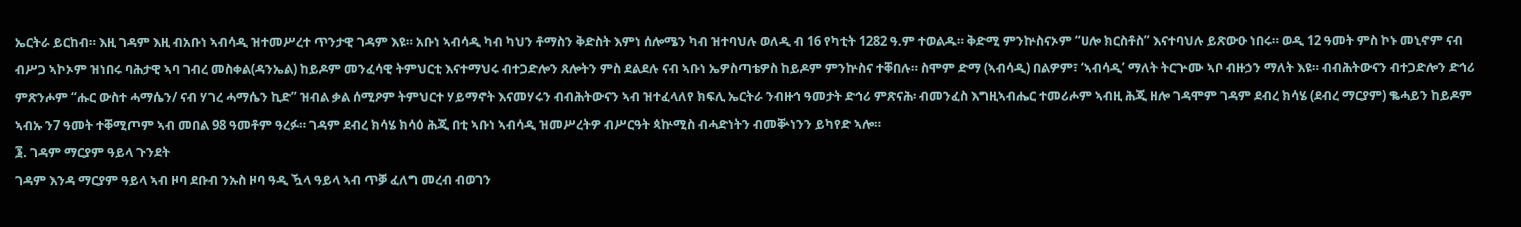ኤርትራ ይርከብ። እዚ ገዳም እዚ ብአቡነ ኣብሳዲ ዝተመሥረተ ጥንታዊ ገዳም እዩ። አቡነ ኣብሳዲ ካብ ካህን ቶማስን ቅድስት እምነ ሰሎሜን ካብ ዝተባህሉ ወለዲ ብ 16 የካቲት 1282 ዓ.ም ተወልዱ። ቅድሚ ምንኵስናኦም “ሀሎ ክርስቶስ” እናተባህሉ ይጽውዑ ነበሩ። ወዲ 12 ዓመት ምስ ኮኑ መኒኖም ናብ ብሥጋ ኣኮኦም ዝነበሩ ባሕታዊ ኣባ ገብረ መስቀል(ዳንኤል) ከይዶም መንፈሳዊ ትምህርቲ እናተማህሩ ብተጋድሎን ጸሎትን ምስ ደልደሉ ናብ ኣቡነ ኤዎስጣቴዎስ ከይዶም ምንኵስና ተቐበሉ። ስሞም ድማ (ኣብሳዲ) በልዎም፣ ‘ኣብሳዲ’ ማለት ትርጕሙ ኣቦ ብዙኃን ማለት እዩ። ብብሕትውናን ብተጋድሎን ድኅሪ ምጽንሖም “ሑር ውስተ ሓማሴን/ ናብ ሃገረ ሓማሴን ኪድ” ዝብል ቃል ሰሚዖም ትምህርተ ሃይማኖት እናመሃሩን ብብሕትውናን ኣብ ዝተፈላለየ ክፍሊ ኤርትራ ንብዙኅ ዓመታት ድኅሪ ምጽናሕ፡ ብመንፈስ እግዚኣብሔር ተመሪሖም ኣብዚ ሕጂ ዘሎ ገዳሞም ገዳም ደብረ ክሳሄ (ደብረ ማርያም) ቈሓይን ከይዶም ኣብኡ ን7 ዓመት ተቐሚጦም ኣብ መበል 98 ዓመቶም ዓረፉ። ገዳም ደብረ ክሳሄ ክሳዕ ሕጂ በቲ ኣቡነ ኣብሳዲ ዝመሥረትዎ ብሥርዓት ጳኵሚስ ብሓድነትን ብመቝነንን ይካየድ ኣሎ።
፮. ገዳም ማርያም ዓይላ ጉንደት
ገዳም እንዳ ማርያም ዓይላ ኣብ ዞባ ደቡብ ንኡስ ዞባ ዓዲ ዃላ ዓይላ ኣብ ጥቓ ፈለግ መረብ ብወገን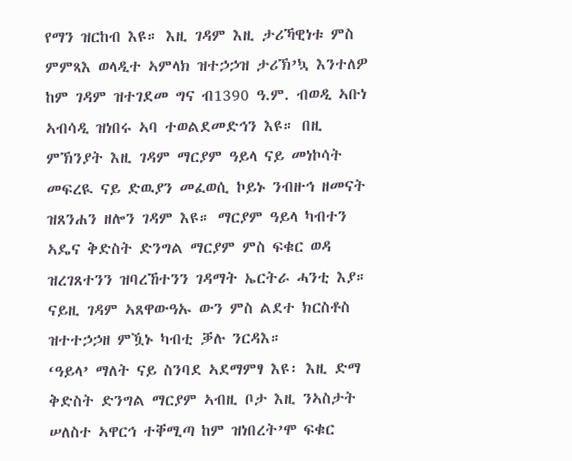የማን ዝርከብ እዩ። እዚ ገዳም እዚ ታሪኻዊነቱ ምስ ምምጻእ ወላዲተ ኣምላክ ዝተኃኃዝ ታሪኽ’ኳ እንተለዎ ከም ገዳም ዝተገደመ ግና ብ1390 ዓ.ም. ብወዲ ኣቡነ ኣብሳዲ ዝነበሩ ኣባ ተወልደመድኅን እዩ። በዚ ምኽንያት እዚ ገዳም ማርያም ዓይላ ናይ መነኮሳት መፍረዪ ናይ ድዉያን መፈወሲ ኮይኑ ንብዙኅ ዘመናት ዝጸንሐን ዘሎን ገዳም እዩ። ማርያም ዓይላ ካብተን ኣዴና ቅድስት ድንግል ማርያም ምስ ፍቁር ወዳ ዝረገጸተንን ዝባረኸተንን ገዳማት ኤርትራ ሓንቲ እያ። ናይዚ ገዳም ኣጸዋውዓኡ ውን ምስ ልደተ ክርስቶስ ዝተተኃኃዘ ምዃኑ ካብቲ ቓሉ ንርዳእ።
‘ዓይላ’ ማለት ናይ ስንባደ ኣደማምፃ እዩ፡ እዚ ድማ ቅድስት ድንግል ማርያም ኣብዚ ቦታ እዚ ንኣስታት ሠለስተ ኣዋርኅ ተቐሚጣ ከም ዝነበረት’ሞ ፍቁር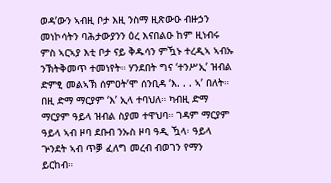ወዳ’ውን ኣብዚ ቦታ እዚ ንስማ ዚጽውዑ ብዙኃን መነኮሳትን ባሕታውያንን ዕረ እናበልዑ ከም ዚነብሩ ምስ ኣርኣያ እቲ ቦታ ናይ ቅዱሳን ምዃኑ ተረዲኣ ኣብኡ ንኽትቅመጥ ተመነየት። ሃንደበት ግና ‘ተንሥኢ’ ዝብል ድምፂ መልኣኽ ሰምዐት’ሞ ሰንቢዳ ‘እ. . . ኣ’ በለት። በዚ ድማ ማርያም ‘እ’ ኢላ ተባህለ። ካብዚ ድማ ማርያም ዓይላ ዝብል ስያመ ተዋህባ። ገዳም ማርያም ዓይላ ኣብ ዞባ ደቡብ ንኡስ ዞባ ዓዲ ዃላ፡ ዓይላ ጕንደት ኣብ ጥቓ ፈለግ መረብ ብወገን የማን ይርከብ።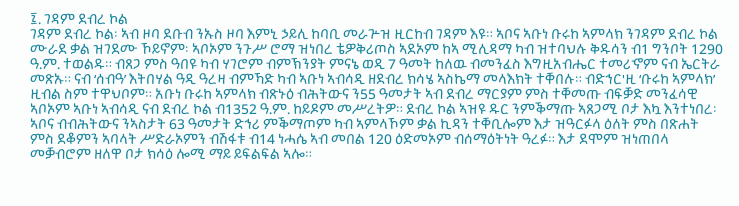፯. ገዳም ደብረ ኮል
ገዳም ደብረ ኮል፡ ኣብ ዞባ ደቡብ ንኡስ ዞባ እምኒ ኃይሊ ከባቢ መራጕዝ ዚርከብ ገዳም እዩ። ኣቦና ኣቡነ ቡሩከ ኣምላክ ንገዳም ደብረ ኮል ሙራደ ቃል ዝገደሙ ኾይኖም፡ ኣቦኦም ንጉሥ ሮማ ዝነበረ ቴዎቅሪጦስ ኣደኦም ከኣ ሚሊዳማ ካብ ዝተባህሉ ቅዱሳን ብ1 ግንቦት 1290 ዓ.ም. ተወልዱ። ብጸጋ ምስ ዓበዩ ካብ ሃገሮም ብምኽንያት ምናኔ ወዲ 7 ዓመት ከለዉ ብመንፈስ እግዚአብሔር ተመሪኆም ናብ ኤርትራ መጽኡ። ናብ ‘ሰብዓ’ እትበሃል ዓዲ ዓረዛ ብምኻድ ካብ ኣቡነ ኣብሳዲ ዘደብረ ክሳሄ ኣስኬማ መላእክት ተቐበሉ። ብድኅር'ዚ ‘ቡሩከ ኣምላክ’ ዚብል ስም ተዋህቦም። አቡነ ቡሩከ ኣምላክ ብጽኑዕ ብሕትውና ን55 ዓመታት ኣብ ደብረ ማርያም ምስ ተቐመጡ ብፍቓድ መንፈሳዊ ኣቦኦም ኣቡነ ኣብሳዲ ናብ ደብረ ኮል ብ1352 ዓ.ም. ከይዶም መሥረትዎ። ደብረ ኮል ኣዝዩ ዱር ንምቕማጡ ኣጸጋሚ ቦታ እኳ እንተነበረ፡ ኣቦና ብብሕትውና ንኣስታት 63 ዓመታት ድኅሪ ምቕማጦም ካብ ኣምላኾም ቃል ኪዳን ተቐቢሎም እታ ዝዓርፉላ ዕለት ምስ በጽሐት ምስ ደቆምን ኣባላት ሥድራኦምን ብሽፋቱ ብ14 ነሓሴ ኣብ መበል 120 ዕድመኦም ብሰማዕትነት ዓረፉ። እታ ደሞም ዝነጠበላ መቓብሮም ዘለዋ ቦታ ክሳዕ ሎሚ ማይ ይፍልፍል ኣሎ።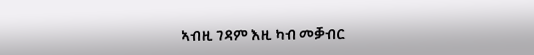ኣብዚ ገዳም እዚ ካብ መቓብር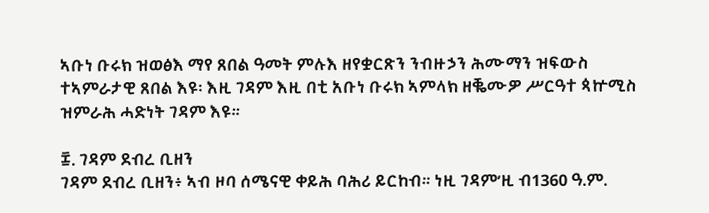ኣቡነ ቡሩክ ዝወፅእ ማየ ጸበል ዓመት ምሉእ ዘየቋርጽን ንብዙኃን ሕሙማን ዝፍውስ ተኣምራታዊ ጸበል እዩ፡ እዚ ገዳም እዚ በቲ አቡነ ቡሩክ ኣምላክ ዘቘሙዎ ሥርዓተ ጳኵሚስ ዝምራሕ ሓድነት ገዳም እዩ።

፰. ገዳም ደብረ ቢዘን
ገዳም ደብረ ቢዘን፥ ኣብ ዞባ ሰሜናዊ ቀይሕ ባሕሪ ይርከብ። ነዚ ገዳም’ዚ ብ1360 ዓ.ም.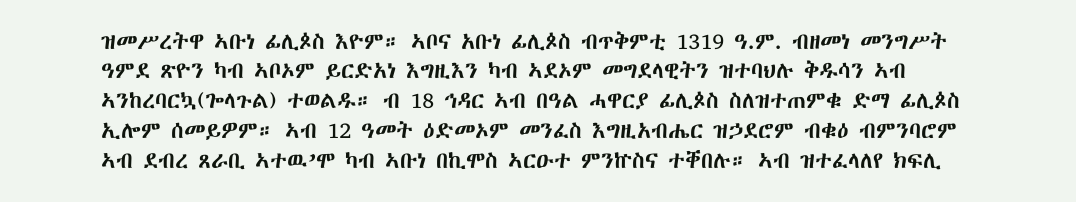ዝመሥረትዋ ኣቡነ ፊሊጶስ እዮም። ኣቦና አቡነ ፊሊጶስ ብጥቅምቲ 1319 ዓ.ም. ብዘመነ መንግሥት ዓምደ ጽዮን ካብ ኣቦኦም ይርድአነ እግዚእን ካብ ኣደኦም መግደላዊትን ዝተባህሉ ቅዱሳን ኣብ ኣንከረባርኳ(ጐላጉል) ተወልዱ። ብ 18 ኅዳር ኣብ በዓል ሓዋርያ ፊሊጶስ ስለዝተጠምቁ ድማ ፊሊጶስ ኢሎም ሰመይዎም። ኣብ 12 ዓመት ዕድመኦም መንፈስ እግዚአብሔር ዝኃደሮም ብቁዕ ብምንባሮም ኣብ ደብረ ጸራቢ ኣተዉ’ሞ ካብ ኣቡነ በኪሞስ ኣርዑተ ምንኵስና ተቐበሉ። ኣብ ዝተፈላለየ ክፍሊ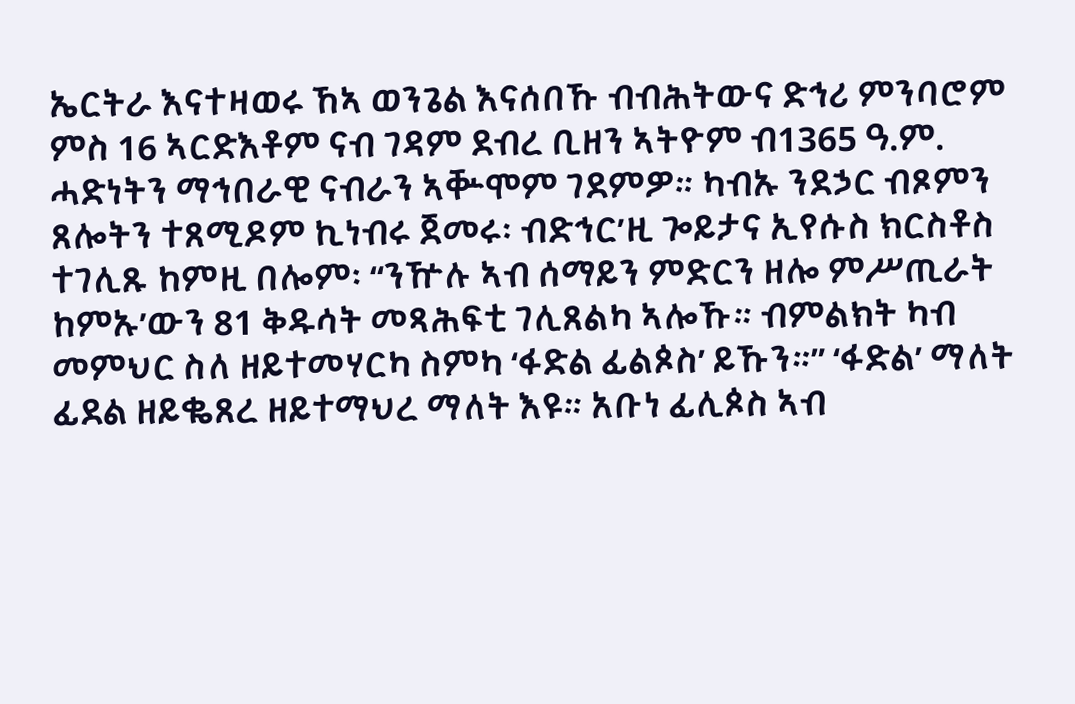ኤርትራ እናተዛወሩ ኸኣ ወንጌል እናሰበኹ ብብሕትውና ድኅሪ ምንባሮም ምስ 16 ኣርድእቶም ናብ ገዳም ደብረ ቢዘን ኣትዮም ብ1365 ዓ.ም. ሓድነትን ማኅበራዊ ናብራን ኣቝሞም ገደምዎ። ካብኡ ንደኃር ብጾምን ጸሎትን ተጸሚዶም ኪነብሩ ጀመሩ፡ ብድኅር’ዚ ጐይታና ኢየሱስ ክርስቶስ ተገሊጹ ከምዚ በሎም፡ “ንዅሉ ኣብ ሰማይን ምድርን ዘሎ ምሥጢራት ከምኡ’ውን 81 ቅዱሳት መጻሕፍቲ ገሊጸልካ ኣሎኹ። ብምልክት ካብ መምህር ስለ ዘይተመሃርካ ስምካ ‘ፋድል ፊልጶስ’ ይኹን።” ‘ፋድል’ ማለት ፊደል ዘይቈጸረ ዘይተማህረ ማለት እዩ። አቡነ ፊሊጶስ ኣብ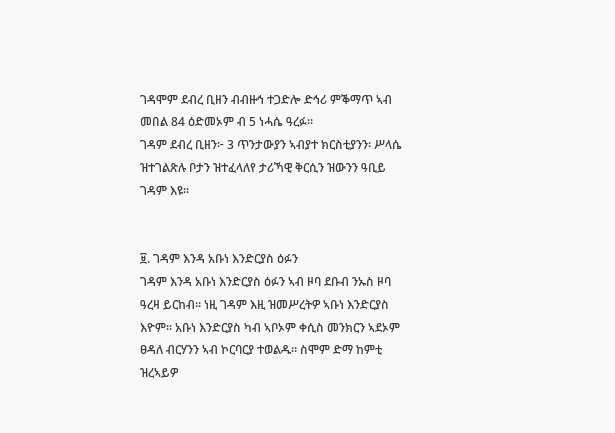ገዳሞም ደብረ ቢዘን ብብዙኅ ተጋድሎ ድኅሪ ምቕማጥ ኣብ መበል 84 ዕድመኦም ብ 5 ነሓሴ ዓረፉ።
ገዳም ደብረ ቢዘን፦ 3 ጥንታውያን ኣብያተ ክርስቲያንን፡ ሥላሴ ዝተገልጽሉ ቦታን ዝተፈላለየ ታሪኻዊ ቅርሲን ዝውንን ዓቢይ ገዳም እዩ።


፱. ገዳም እንዳ አቡነ እንድርያስ ዕፉን
ገዳም እንዳ አቡነ እንድርያስ ዕፉን ኣብ ዞባ ደቡብ ንኡስ ዞባ ዓረዛ ይርከብ። ነዚ ገዳም እዚ ዝመሥረትዎ ኣቡነ እንድርያስ እዮም። አቡነ እንድርያስ ካብ ኣቦኦም ቀሲስ መንክርን ኣደኦም ፀዳለ ብርሃንን ኣብ ኮርባርያ ተወልዱ። ስሞም ድማ ከምቲ ዝረኣይዎ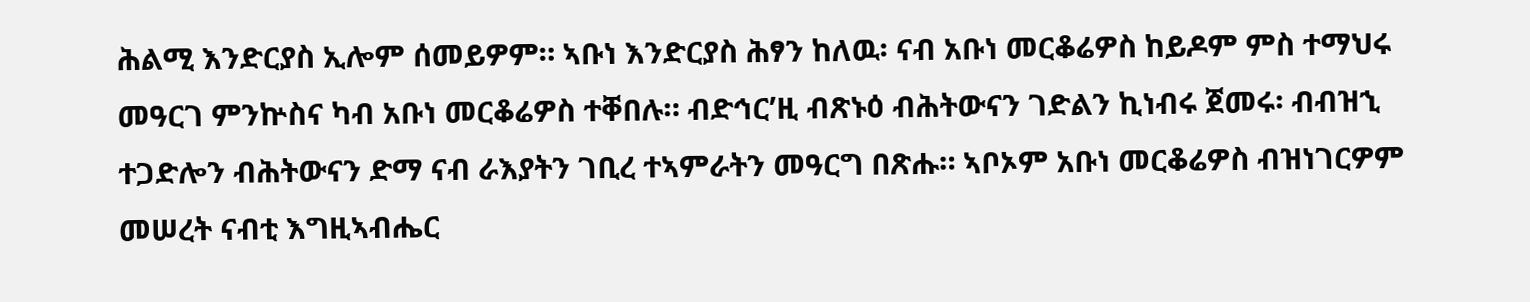ሕልሚ እንድርያስ ኢሎም ሰመይዎም። ኣቡነ እንድርያስ ሕፃን ከለዉ፡ ናብ አቡነ መርቆሬዎስ ከይዶም ምስ ተማህሩ መዓርገ ምንኵስና ካብ አቡነ መርቆሬዎስ ተቐበሉ። ብድኅር’ዚ ብጽኑዕ ብሕትውናን ገድልን ኪነብሩ ጀመሩ፡ ብብዝኂ ተጋድሎን ብሕትውናን ድማ ናብ ራእያትን ገቢረ ተኣምራትን መዓርግ በጽሑ። ኣቦኦም አቡነ መርቆሬዎስ ብዝነገርዎም መሠረት ናብቲ እግዚኣብሔር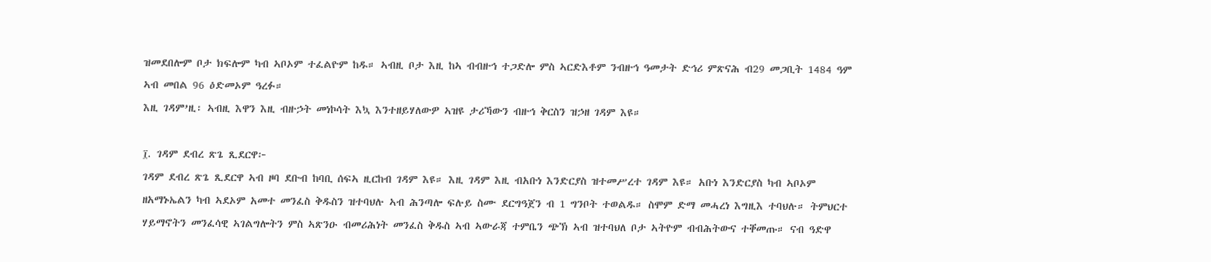ዝመደበሎም ቦታ ክፍሎም ካብ ኣቦኦም ተፈልዮም ከዱ። ኣብዚ ቦታ እዚ ከኣ ብብዙኅ ተጋድሎ ምስ ኣርድእቶም ንብዙኅ ዓመታት ድኅሪ ምጽናሕ ብ29 መጋቢት 1484 ዓም ኣብ መበል 96 ዕድመኦም ዓረፉ።
እዚ ገዳም’ዚ፡ ኣብዚ እዋን እዚ ብዙኃት መነኮሳት እኳ እንተዘይሃለውዎ ኣዝዩ ታሪኻውን ብዙኅ ቅርስን ዝኃዘ ገዳም እዩ።

፲. ገዳም ደብረ ጽጌ ጺደርዋ፦
ገዳም ደብረ ጽጌ ጺደርዋ ኣብ ዞባ ደቡብ ከባቢ ሰፍኣ ዚርከብ ገዳም እዩ። እዚ ገዳም እዚ ብአቡነ እንድርያስ ዝተመሥረተ ገዳም እዩ። አቡነ እንድርያስ ካብ ኣቦኦም ዘአማኑኤልን ካብ ኣደኦም አመተ መንፈስ ቅዱስን ዝተባህሉ ኣብ ሕንጣሎ ፍሉይ ስሙ ደርግዓጀን ብ 1 ግንቦት ተወልዱ። ስሞም ድማ መሓረነ እግዚእ ተባህሉ። ትምህርተ ሃይማኖትን መንፈሳዊ ኣገልግሎትን ምስ ኣጽንዑ ብመሪሕነት መንፈስ ቅዱስ ኣብ ኣውራጃ ተምቤን ጭኽ ኣብ ዝተባህለ ቦታ ኣትዮም ብብሕትውና ተቐመጡ። ናብ ዓድዋ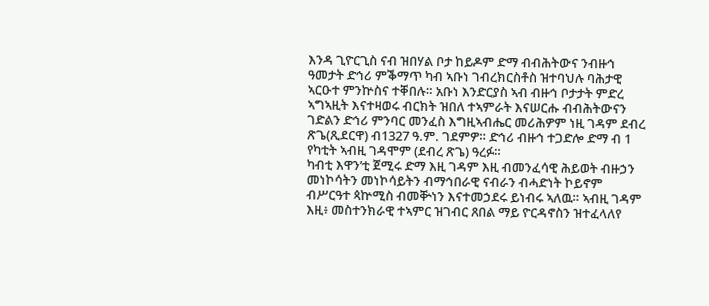እንዳ ጊዮርጊስ ናብ ዝበሃል ቦታ ከይዶም ድማ ብብሕትውና ንብዙኅ ዓመታት ድኅሪ ምቕማጥ ካብ ኣቡነ ገብረክርስቶስ ዝተባህሉ ባሕታዊ ኣርዑተ ምንኵስና ተቐበሉ። አቡነ እንድርያስ ኣብ ብዙኅ ቦታታት ምድረ ኣግኣዚት እናተዛወሩ ብርክት ዝበለ ተኣምራት እናሠርሑ ብብሕትውናን ገድልን ድኅሪ ምንባር መንፈስ እግዚኣብሔር መሪሕዎም ነዚ ገዳም ደብረ ጽጌ(ጺደርዋ) ብ1327 ዓ.ም. ገደምዎ። ድኅሪ ብዙኅ ተጋድሎ ድማ ብ 1 የካቲት ኣብዚ ገዳሞም (ደብረ ጽጌ) ዓረፉ።
ካብቲ እዋን’ቲ ጀሚሩ ድማ እዚ ገዳም እዚ ብመንፈሳዊ ሕይወት ብዙኃን መነኮሳትን መነኮሳይትን ብማኅበራዊ ናብራን ብሓድነት ኮይኖም ብሥርዓተ ጳኵሚስ ብመቝነን እናተመኃደሩ ይነብሩ ኣለዉ። ኣብዚ ገዳም እዚ፥ መስተንክራዊ ተኣምር ዝገብር ጸበል ማይ ዮርዳኖስን ዝተፈላለየ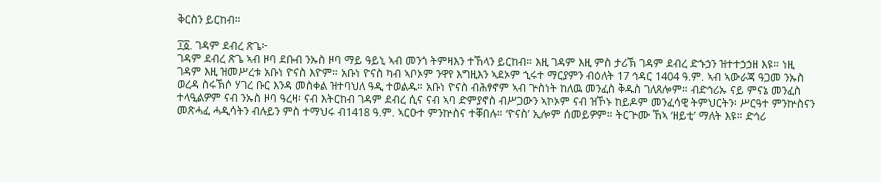ቅርስን ይርከብ።

፲፩. ገዳም ደብረ ጽጌ፦
ገዳም ደብረ ጽጌ ኣብ ዞባ ደቡብ ንኡስ ዞባ ማይ ዓይኒ ኣብ መንጎ ትምዛእን ተኸላን ይርከብ። እዚ ገዳም እዚ ምስ ታሪኽ ገዳም ደብረ ድኁኃን ዝተተኃኃዘ እዩ። ነዚ ገዳም እዚ ዝመሥረቱ አቡነ ዮናስ እዮም። አቡነ ዮናስ ካብ ኣቦኦም ንዋየ እግዚእን ኣደኦም ኂሩተ ማርያምን ብዕለት 17 ኅዳር 1404 ዓ.ም. ኣብ ኣውራጃ ዓጋመ ንኡስ ወረዳ ስሩኽሶ ሃገረ ቡር እንዳ መስቀል ዝተባህለ ዓዲ ተወልዱ። አቡነ ዮናስ ብሕፃኖም ኣብ ጕስነት ከለዉ መንፈስ ቅዱስ ገለጸሎም። ብድኅሪኡ ናይ ምናኔ መንፈስ ተላዒልዎም ናብ ንኡስ ዞባ ዓረዛ፡ ናብ እትርከብ ገዳም ደብረ ሲና ናብ ኣባ ድምያኖስ ብሥጋውን ኣኮኦም ናብ ዝኾኑ ከይዶም መንፈሳዊ ትምህርትን፡ ሥርዓተ ምንኵስናን መጽሓፈ ሓዲሳትን ብሉይን ምስ ተማህሩ ብ1418 ዓ.ም. ኣርዑተ ምንኵስና ተቐበሉ። ‘ዮናስ’ ኢሎም ሰመይዎም። ትርጕሙ ኸኣ ‘ዘይቲ’ ማለት እዩ። ድኅሪ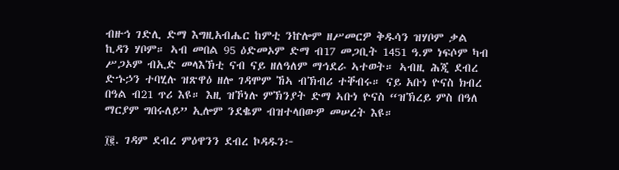ብዙኅ ገድሊ ድማ እግዚአብሔር ከምቲ ንኵሎም ዘሥመርዎ ቅዱሳን ዝሃቦም ቃል ኪዳን ሃቦም። ኣብ መበል 95 ዕድመኦም ድማ ብ17 መጋቢት 1451 ዓ.ም ነፍሶም ካብ ሥጋኦም ብኢድ መላእኽቲ ናብ ናይ ዘለዓለም ማኅደራ ኣተወት። ኣብዚ ሕጂ ደብረ ድኁኃን ተባሂሉ ዝጽዋዕ ዘሎ ገዳሞም ኸኣ ብኽብሪ ተቐብሩ። ናይ አቡነ ዮናስ ክብረ በዓል ብ21 ጥሪ እዩ። እዚ ዝኾነሉ ምኽንያት ድማ ኣቡነ ዮናስ “ዝኽረይ ምስ በዓለ ማርያም ግበሩለይ” ኢሎም ንደቈም ብዝተላበውዎ መሠረት እዩ።

፲፪. ገዳም ደብረ ምዕዋንን ደብረ ኮዳዱን፦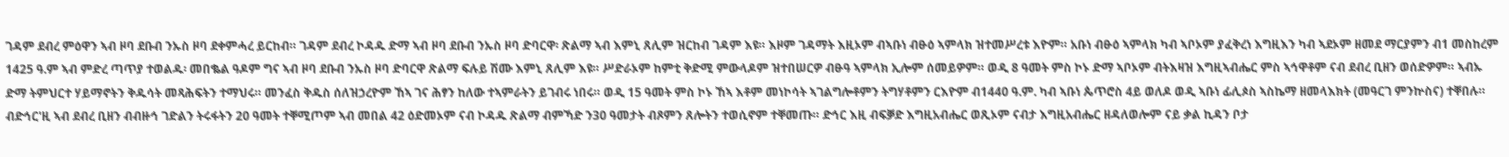ገዳም ደብረ ምዕዋን ኣብ ዞባ ደቡብ ንኡስ ዞባ ደቀምሓረ ይርከብ። ገዳም ደብረ ኮዳዱ ድማ ኣብ ዞባ ደቡብ ንኡስ ዞባ ድባርዋ፡ ጽልማ ኣብ እምኒ ጸሊም ዝርከብ ገዳም እዩ። እዞም ገዳማት እዚኦም ብኣቡነ ብፁዕ ኣምላክ ዝተመሥረቱ እዮም። አቡነ ብፁዕ ኣምላክ ካብ ኣቦኦም ያፈቅረነ እግዚእን ካብ ኣደኦም ዘመደ ማርያምን ብ1 መስከረም 1425 ዓ.ም ኣብ ምድረ ጣጥያ ተወልዱ፡ መበቈል ዓዶም ግና ኣብ ዞባ ደቡብ ንኡስ ዞባ ድባርዋ ጽልማ ፍሉይ ሽሙ እምኒ ጸሊም እዩ። ሥድራኦም ከምቲ ቅድሚ ምውላዶም ዝተበሠርዎ ብፁዓ ኣምላክ ኢሎም ሰመይዎም። ወዲ 8 ዓመት ምስ ኮኑ ድማ ኣቦኦም ብትእዛዝ እግዚኣብሔር ምስ ኣኅዋቶም ናብ ደብረ ቢዘን ወሰድዎም። ኣብኡ ድማ ትምህርተ ሃይማኖትን ቅዱሳት መጻሕፍትን ተማህሩ። መንፈስ ቅዱስ ሰለዝኃረዮም ኸኣ ገና ሕፃን ከለው ተኣምራትን ይገብሩ ነበሩ። ወዲ 15 ዓመት ምስ ኮኑ ኸኣ እቶም መነኮሳት ኣገልግሎቶምን ትግሃቶምን ርእዮም ብ1440 ዓ.ም. ካብ ኣቡነ ጴጥሮስ 4ይ ወለዶ ወዲ ኣቡነ ፊሊጶስ ኣስኬማ ዘመላእክት (መዓርገ ምንኵስና) ተቐበሉ። ብድኅር'ዚ ኣብ ደብረ ቢዘን ብብዙኅ ገድልን ትሩፋትን 20 ዓመት ተቐሚጦም ኣብ መበል 42 ዕድመኦም ናብ ኮዳዱ ጽልማ ብምኻድ ን30 ዓመታት ብጾምን ጸሎትን ተወሲኖም ተቐመጡ። ድኅር እዚ ብፍቓድ እግዚአብሔር ወጺኦም ናብታ እግዚአብሔር ዘዳለወሎም ናይ ቃል ኪዳን ቦታ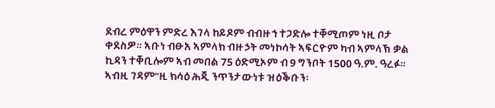ደብረ ምዕዋን ምድረ እገላ ከይዶም ብብዙኅ ተጋድሎ ተቐሚጦም ነዚ ቦታ ቀደስዎ። ኣቡነ ብፁአ ኣምላክ ብዙኃት መነኮሳት ኣፍርዮም ካብ ኣምላኽ ቃል ኪዳን ተቐቢሎም ኣብ መበል 75 ዕድሚኦም ብ 9 ግንቦት 1500 ዓ.ም. ዓረፉ። ኣብዚ ገዳም”ዚ ክሳዕ ሕጂ ንጥንታውነቱ ዝዕቕቡን፡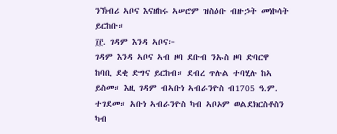ንኽብሪ ኣቦና እናዘከሩ ኣሠሮም ዝስዕቡ ብዙኃት መነኮሳት ይርከቡ።
፲፫. ገዳም እንዳ ኣቦና፦
ገዳም እንዳ ኣቦና ኣብ ዞባ ደቡብ ንኡስ ዞባ ድባርዋ ከባቢ ደቂ ድግና ይርከብ። ደብረ ጥሉል ተባሂሉ ከኣ ይስመ። እዚ ገዳም ብኣቡነ ኣብራንዮስ ብ1705 ዓ.ም. ተገደመ። አቡነ ኣብራንዮስ ካብ ኣቦኦም ወልደክርስቶስን ካብ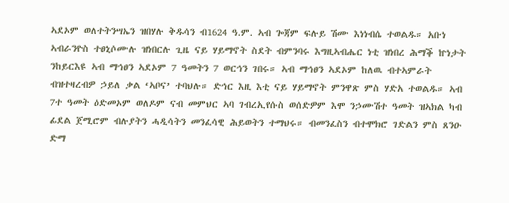ኣደኦም ወለተትንሣኤን ዝበሃሉ ቅዱሳን ብ1624 ዓ.ም. ኣብ ጐጃም ፍሉይ ሽሙ እነነብሴ ተወልዱ። አቡነ ኣብራንዮስ ተፀኒሶሙሉ ዝነበርሉ ጊዜ ናይ ሃይማኖት ስደት ብምንባሩ እግዚኣብሔር ነቲ ዝነበረ ሕማቕ ኵነታት ንከይርእዩ ኣብ ማኅፀን ኣደኦም 7 ዓመትን 7 ወርኅን ገበሩ። ኣብ ማኅፀን ኣደኦም ከለዉ ብተኣምራት ብዝተዛረብዎ ኃይለ ቃል ‘ኣቦና’ ተባህሉ። ድኅር እዚ እቲ ናይ ሃይማኖት ምንዋጽ ምስ ሃድአ ተወልዱ። ኣብ 7ተ ዓመት ዕድመኦም ወለዶም ናብ መምህር ኣባ ገብረኢየሱስ ወሰድዎም እሞ ንኃሙሽተ ዓመት ዝኣክል ካብ ፊደል ጀሚሮም ብሉያትን ሓዲሳትን መንፈሳዊ ሕይወትን ተማህሩ። ብመንፈስን ብተሞክሮ ገድልን ምስ ጸንዑ ድማ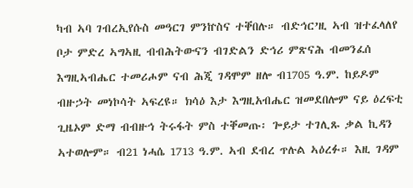ካብ ኣባ ገብረኢየሱስ መዓርገ ምንኵስና ተቐበሉ። ብድኅር’ዚ ኣብ ዝተፈላለየ ቦታ ምድረ ኣግኣዚ ብብሕትውናን ብገድልን ድኅሪ ምጽናሕ ብመንፈሰ እግዚኣብሔር ተመሪሖም ናብ ሕጂ ገዳሞም ዘሎ ብ1705 ዓ.ም. ከይዶም ብዙኃት መነኮሳት ኣፍረዩ። ክሳዕ እታ እግዚአብሔር ዝመደበሎም ናይ ዕረፍቲ ጊዜኦም ድማ ብብዙኅ ትሩፋት ምስ ተቐመጡ፡ ጐይታ ተገሊጹ ቃል ኪዳን ኣተወሎም። ብ21 ነሓሴ 1713 ዓ.ም. ኣብ ደብረ ጥሉል ኣዕረፉ። እዚ ገዳም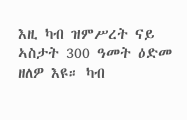እዚ ካብ ዝምሥረት ናይ ኣስታት 300 ዓመት ዕድመ ዘለዎ እዩ። ካብ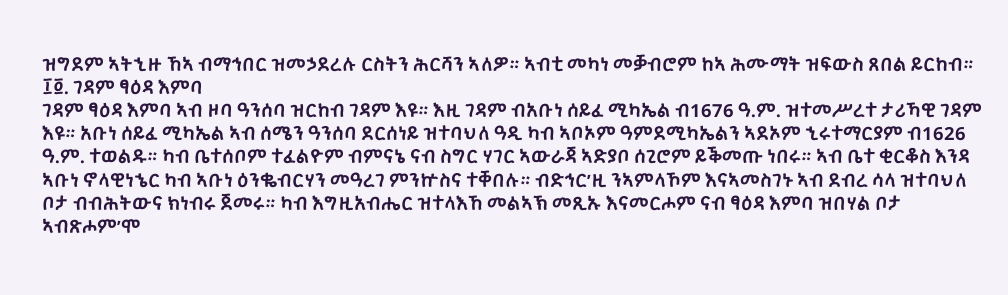ዝግደም ኣትኂዙ ኸኣ ብማኅበር ዝመኃደረሉ ርስትን ሕርሻን ኣለዎ። ኣብቲ መካነ መቓብሮም ከኣ ሕሙማት ዝፍውስ ጸበል ይርከብ።
፲፬. ገዳም ፃዕዳ እምባ
ገዳም ፃዕዳ እምባ ኣብ ዞባ ዓንሰባ ዝርከብ ገዳም እዩ። እዚ ገዳም ብአቡነ ሰይፈ ሚካኤል ብ1676 ዓ.ም. ዝተመሥረተ ታሪኻዊ ገዳም እዩ። አቡነ ሰይፈ ሚካኤል ኣብ ሰሜን ዓንሰባ ደርሰነይ ዝተባህለ ዓዲ ካብ ኣቦኦም ዓምደሚካኤልን ኣደኦም ኂሩተማርያም ብ1626 ዓ.ም. ተወልዱ። ካብ ቤተሰቦም ተፈልዮም ብምናኔ ናብ ስግር ሃገር ኣውራጃ ኣድያቦ ሰጊሮም ይቕመጡ ነበሩ። ኣብ ቤተ ቂርቆስ እንዳ ኣቡነ ኖላዊነኄር ካብ ኣቡነ ዕንቈብርሃን መዓረገ ምንኵስና ተቐበሉ። ብድኅር’ዚ ንኣምላኾም እናኣመስገኑ ኣብ ደብረ ሳላ ዝተባህለ ቦታ ብብሕትውና ክነብሩ ጀመሩ። ካብ እግዚአብሔር ዝተላእኸ መልኣኽ መጺኡ እናመርሖም ናብ ፃዕዳ እምባ ዝበሃል ቦታ ኣብጽሖም’ሞ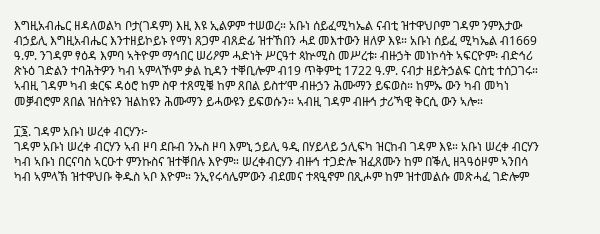እግዚአብሔር ዘዳለወልካ ቦታ(ገዳም) እዚ እዩ ኢልዎም ተሠወረ። አቡነ ሰይፈሚካኤል ናብቲ ዝተዋህቦም ገዳም ንምእታው ብኃይሊ እግዚአብሔር እንተዘይኮይኑ የማነ ጸጋም ብጸድፊ ዝተኸበን ሓደ መእተውን ዘለዎ እዩ። አቡነ ሰይፈ ሚካኤል ብ1669 ዓ.ም. ንገዳም ፃዕዳ እምባ ኣትዮም ማኅበር ሠሪዖም ሓድነት ሥርዓተ ጳኵሚስ መሥረቱ፡ ብዙኃት መነኮሳት ኣፍርዮም፡ ብድኅሪ ጽኑዕ ገድልን ተባሕትዎን ካብ ኣምላኾም ቃል ኪዳን ተቐቢሎም ብ19 ጥቅምቲ 1722 ዓ.ም. ናብታ ዘይትኃልፍ ርስቲ ተሰጋገሩ።
ኣብዚ ገዳም ካብ ቋርፍ ዳዕሮ ከም ስዋ ተጸሚቑ ከም ጸበል ይስተ’ሞ ብዙኃን ሕሙማን ይፍወስ። ከምኡ ውን ካብ መካነ መቓብሮም ጸበል ዝሰትዩን ዝልከዩን ሕሙማን ይሓውዩን ይፍወሱን። ኣብዚ ገዳም ብዙኅ ታሪኻዊ ቅርሲ ውን ኣሎ።

፲፮. ገዳም አቡነ ሠረቀ ብርሃን፦
ገዳም አቡነ ሠረቀ ብርሃን ኣብ ዞባ ደቡብ ንኡስ ዞባ እምኒ ኃይሊ ዓዲ በሃይላይ ኃሊፍካ ዝርከብ ገዳም እዩ። አቡነ ሠረቀ ብርሃን ካብ ኣቡነ በርናባስ ኣርዑተ ምንኩስና ዝተቐበሉ እዮም። ሠረቀብርሃን ብዙኅ ተጋድሎ ዝፈጸሙን ከም በቕሊ ዘጓዓዕዞም ኣንበሳ ካብ ኣምላኽ ዝተዋህቡ ቅዱስ ኣቦ እዮም። ንኢየሩሳሌም’ውን ብደመና ተጻዒኖም በጺሖም ከም ዝተመልሱ መጽሓፈ ገድሎም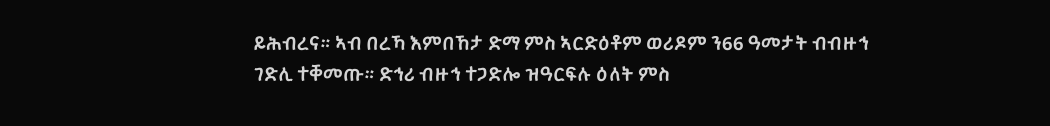ይሕብረና። ኣብ በረኻ እምበኸታ ድማ ምስ ኣርድዕቶም ወሪዶም ን66 ዓመታት ብብዙኅ ገድሊ ተቐመጡ። ድኅሪ ብዙኅ ተጋድሎ ዝዓርፍሉ ዕለት ምስ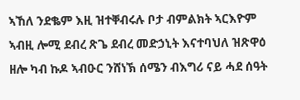ኣኸለ ንደቈም እዚ ዝተቐብሩሉ ቦታ ብምልክት ኣርእዮም ኣብዚ ሎሚ ደብረ ጽጌ ደብረ መድኃኒት እናተባህለ ዝጽዋዕ ዘሎ ካብ ኩዶ ኣብዑር ንሸነኽ ሰሜን ብእግሪ ናይ ሓደ ሰዓት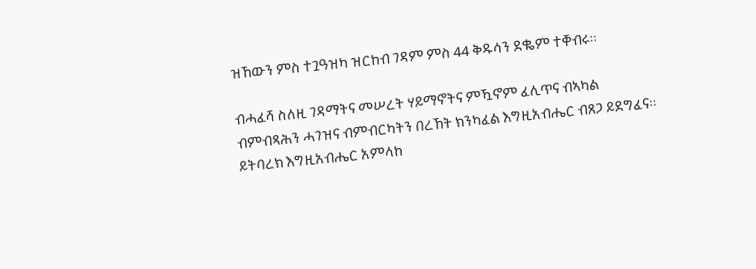ዝኸውን ምስ ተጓዓዝካ ዝርከብ ገዳም ምስ 44 ቅዱሳን ደቈም ተቐብሩ።

ብሓፈሻ ስለዚ ገዳማትና መሠረት ሃይማኖትና ምዃኖም ፈሊጥና ብኣካል ብምብጻሕን ሓገዝና ብምብርካትን በረኸት ክንካፈል እግዚአብሔር ብጸጋ ይደግፈና።
ይትባረክ እግዚአብሔር አምላከ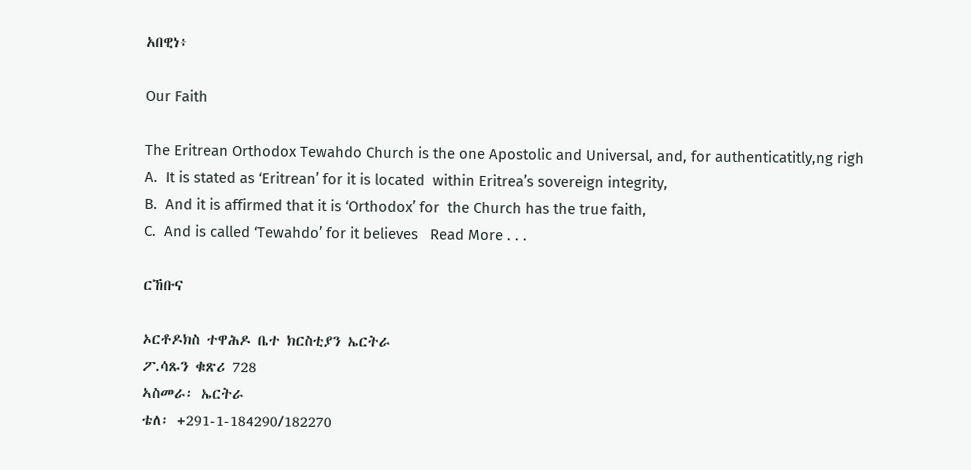አበዊነ፥

Our Faith

The Eritrean Orthodox Tewahdo Church is the one Apostolic and Universal, and, for authenticatitly,ng righ
A.  It is stated as ‘Eritrean’ for it is located  within Eritrea’s sovereign integrity,
B.  And it is affirmed that it is ‘Orthodox’ for  the Church has the true faith,
C.  And is called ‘Tewahdo’ for it believes   Read More . . .

ርኸቡና

ኦርቶዶክስ ተዋሕዶ ቤተ ክርስቲያን ኤርትራ
ፖ.ሳጹን ቁጽሪ 728
ኣስመራ፡ ኤርትራ
ቴለ፡ +291-1-184290/182270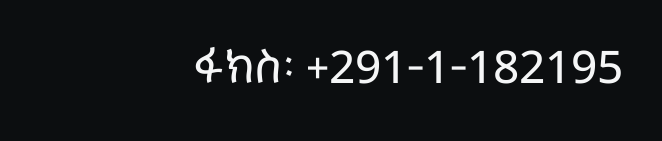ፋክስ፡ +291-1-182195